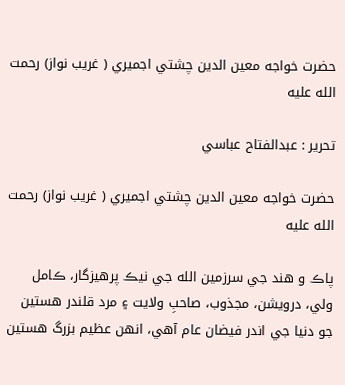حضرت خواجه معين الدين چشتي اجميري ( غريب نواز) رحمت الله عليه

تحرير : عبدالفتاح عباسي

حضرت خواجه معين الدين چشتي اجميري ( غريب نواز) رحمت الله عليه

پاڪ و هند جي سرزمين الله جي نيڪ پرهيزگار، ڪامل ولي، درويشن، مجذوب، صاحبِ ولايت ۽ مرد قلندر هستين جو دنيا جي اندر فيضان عام آهي، انهن عظيم بزرگ هستين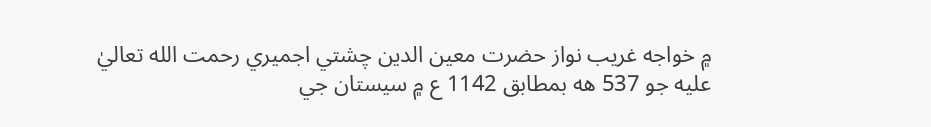۾ خواجه غريب نواز حضرت معين الدين چشتي اجميري رحمت الله تعاليٰ عليه جو 537 هه بمطابق 1142 ع ۾ سيستان جي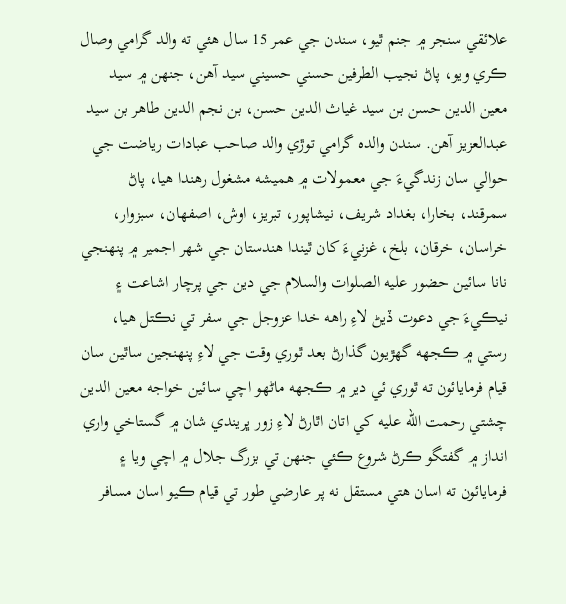علائقي سنجر ۾ جنم ٿيو، سندن جي عمر 15 سال هئي ته والد گرامي وصال ڪري ويو، پاڻ نجيب الطرفين حسني حسيني سيد آهن، جنهن ۾ سيد معين الدين حسن بن سيد غياث الدين حسن، بن نجم الدين طاهر بن سيد عبدالعزيز آهن. سندن والده گرامي توڙي والد صاحب عبادات رياضت جي حوالي سان زندگيءَ جي معمولات ۾ هميشه مشغول رهندا هيا، پاڻ سمرقند، بخارا، بغداد شريف، نيشاپور، تبريز، اوش، اصفهان، سبزوار، خراسان، خرقان، بلخ، غزنيءَ کان ٿيندا هندستان جي شهر اجمير ۾ پنهنجي نانا سائين حضور عليه الصلوات والسلام جي دين جي پرچار اشاعت ۽ نيڪيءَ جي دعوت ڏيڻ لاءِ راهه خدا عزوجل جي سفر تي نڪتل هيا، رستي ۾ ڪجهه گهڙيون گذارڻ بعد ٿوري وقت جي لاءِ پنهنجين ساٿين سان قيام فرمايائون ته ٿوري ئي دير ۾ ڪجهه ماڻهو اچي سائين خواجه معين الدين چشتي رحمت الله عليه کي اتان اٿارڻ لاءِ زور ڀريندي شان ۾ گستاخي واري انداز ۾ گفتگو ڪرڻ شروع ڪئي جنهن تي بزرگ جلال ۾ اچي ويا ۽ فرمايائون ته اسان هتي مستقل نه پر عارضي طور تي قيام ڪيو اسان مسافر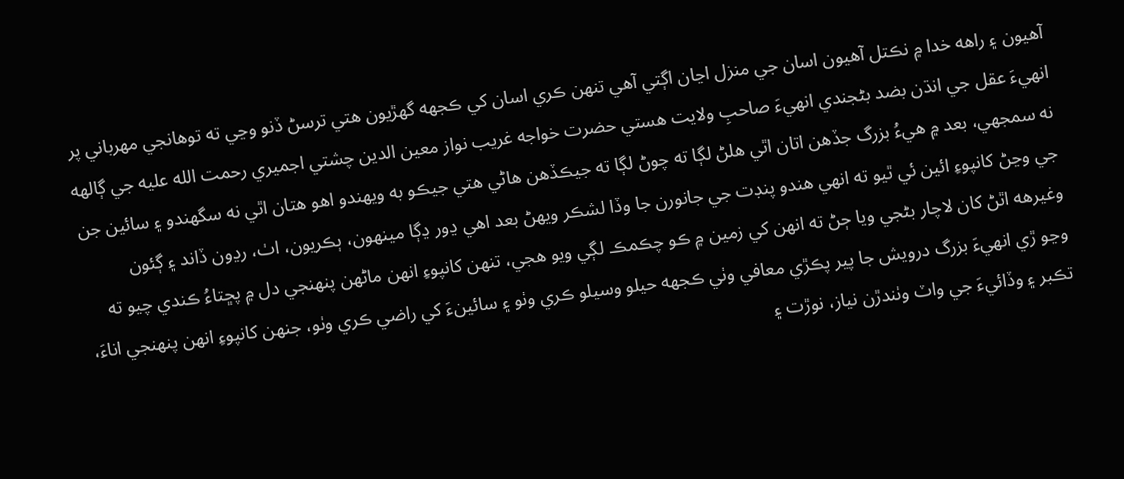آهيون ۽ راهه خدا ۾ نڪتل آهيون اسان جي منزل اڃان اڳتي آهي تنهن ڪري اسان کي ڪجهه گهڙيون هتي ترسڻ ڏنو وڃي ته توهانجي مهرباني پر انهيءَ عقل جي انڌن بضد بڻجندي انهيءَ صاحبِ ولايت هستي حضرت خواجه غريب نواز معين الدين چشتي اجميري رحمت الله عليه جي ڳالهه نه سمجهي، بعد ۾ هيءُ بزرگ جڏهن اتان اٿي هلڻ لڳا ته چوڻ لڳا ته جيڪڏهن هاڻي هتي جيڪو به ويهندو اهو هتان اٿي نه سگهندو ۽ سائين جن جي وڃڻ کانپوءِ ائين ئي ٿيو ته انهي هندو پنڊت جي جانورن جا وڏا لشڪر ويهڻ بعد اهي ڍور ڍڳا مينهون، ٻڪريون، اٺ، رڍون ڏاند ۽ ڳئون وغيرهه اٿڻ کان لاچار بڻجي ويا ڄڻ ته انهن کي زمين ۾ ڪو چڪمڪ لڳي ويو هجي، تنهن کانپوءِ انهن ماڻهن پنهنجي دل ۾ پڇتاءُ ڪندي چيو ته وڃو ڙي انهيءَ بزرگ درويش جا پير پڪڙي معافي وٺي ڪجهه حيلو وسيلو ڪري وٺو ۽ سائينءَ کي راضي ڪري وٺو، جنهن کانپوءِ انهن پنهنجي اناءَ، تڪبر ۽ وڏائيءَ جي واٽ وٺندڙن نياز، نوڙت ۽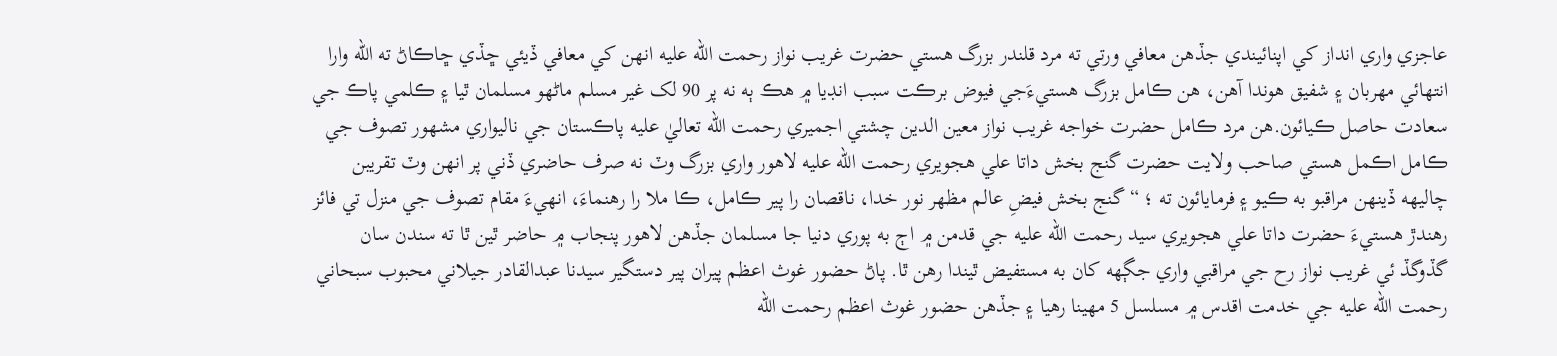عاجزي واري انداز کي اپنائيندي جڏهن معافي ورتي ته مرد قلندر بزرگ هستي حضرت غريب نواز رحمت الله عليه انهن کي معافي ڏيئي ڇڏي ڇاڪاڻ ته الله وارا انتهائي مهربان ۽ شفيق هوندا آهن، هن ڪامل بزرگ هستيءَجي فيوض برڪت سبب انڊيا ۾ هڪ ٻه نه پر 90 لک غير مسلم ماڻهو مسلمان ٿيا ۽ ڪلمي پاڪ جي سعادت حاصل ڪيائون.هن مرد ڪامل حضرت خواجه غريب نواز معين الدين چشتي اجميري رحمت الله تعاليٰ عليه پاڪستان جي ناليواري مشهور تصوف جي ڪامل اڪمل هستي صاحب ولايت حضرت گنج بخش داتا علي هجويري رحمت الله عليه لاهور واري بزرگ وٽ نه صرف حاضري ڏني پر انهن وٽ تقريبن چاليهه ڏينهن مراقبو به ڪيو ۽ فرمايائون ته ؛ “ گنج بخش فيضِ عالم مظهر نور خدا، ناقصان را پير ڪامل، ڪا ملا را رهنماءَ، انهيءَ مقام تصوف جي منزل تي فائز رهندڙ هستيءَ حضرت داتا علي هجويري سيد رحمت الله عليه جي قدمن ۾ اڄ به پوري دنيا جا مسلمان جڏهن لاهور پنجاب ۾ حاضر ٿين ٿا ته سندن سان گڏوگڏ ئي غريب نواز رح جي مراقبي واري جڳهه کان به مستفيض ٿيندا رهن ٿا. پاڻ حضور غوث اعظم پيران پير دستگير سيدنا عبدالقادر جيلاني محبوب سبحاني رحمت الله عليه جي خدمت اقدس ۾ مسلسل 5 مهينا رهيا ۽ جڏهن حضور غوث اعظم رحمت الله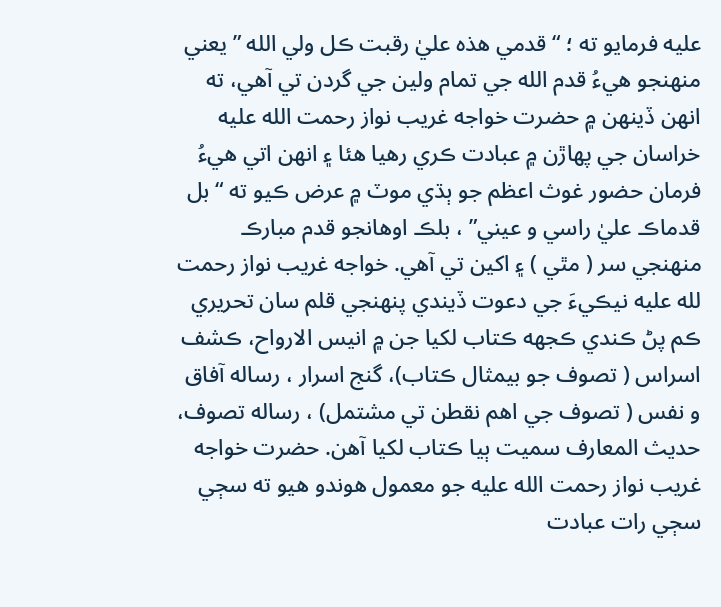عليه فرمايو ته ؛ “ قدمي هذه عليٰ رقبت ڪل ولي الله ” يعني منهنجو هيءُ قدم الله جي تمام ولين جي گردن تي آهي، ته انهن ڏينهن ۾ حضرت خواجه غريب نواز رحمت الله عليه خراسان جي پهاڙن ۾ عبادت ڪري رهيا هئا ۽ انهن اتي هيءُ فرمان حضور غوث اعظم جو ٻڌي موٽ ۾ عرض ڪيو ته “ بل قدماڪ عليٰ راسي و عيني” ، بلڪ اوهانجو قدم مبارڪ منهنجي سر ( مٿي ) ۽ اکين تي آهي. خواجه غريب نواز رحمت لله عليه نيڪيءَ جي دعوت ڏيندي پنهنجي قلم سان تحريري ڪم پڻ ڪندي ڪجهه ڪتاب لکيا جن ۾ انيس الارواح، ڪشف اسراس ( تصوف جو بيمثال ڪتاب)، گنج اسرار ، رساله آفاق و نفس ( تصوف جي اهم نقطن تي مشتمل) ، رساله تصوف، حديث المعارف سميت ٻيا ڪتاب لکيا آهن. حضرت خواجه غريب نواز رحمت الله عليه جو معمول هوندو هيو ته سڄي سڄي رات عبادت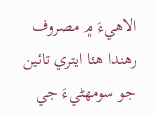الاهيءَ ۾ مصروف رهندا هئا ايتري تائين جو سومهڻيءَ جي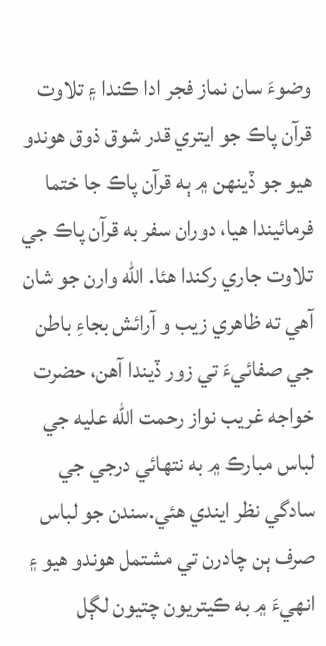وضوءَ سان نماز فجر ادا ڪندا ۽ تلاوت قرآن پاڪ جو ايتري قدر شوق ذوق هوندو هيو جو ڏينهن ۾ ٻه قرآن پاڪ جا ختما فرمائيندا هيا، دوران سفر به قرآن پاڪ جي تلاوت جاري رکندا هئا. الله وارن جو شان آهي ته ظاهري زيب و آرائش بجاءِ باطن جي صفائيءَ تي زور ڏيندا آهن، حضرت خواجه غريب نواز رحمت الله عليه جي لباس مبارڪ ۾ به نتهائي درجي جي سادگي نظر ايندي هئي.سندن جو لباس صرف ٻن چادرن تي مشتمل هوندو هيو ۽ انهيءَ ۾ به ڪيتريون چتيون لڳل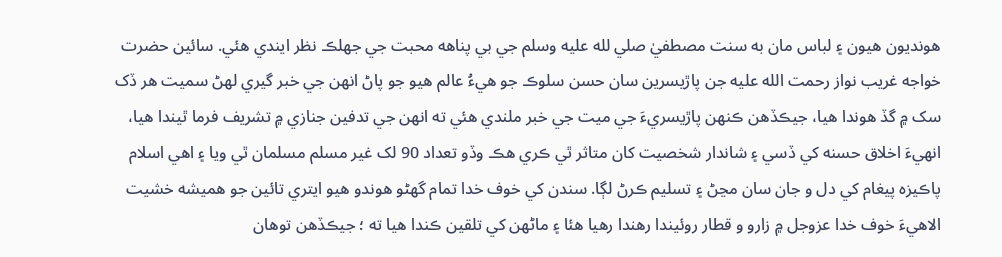هونديون هيون ۽ لباس مان به سنت مصطفيٰ صلي لله عليه وسلم جي بي پناهه محبت جي جهلڪ نظر ايندي هئي. سائين حضرت خواجه غريب نواز رحمت الله عليه جن پاڙيسرين سان حسن سلوڪ جو هيءُ عالم هيو جو پاڻ انهن جي خبر گيري لهڻ سميت هر ڏک سک ۾ گڏ هوندا هيا، جيڪڏهن ڪنهن پاڙيسريءَ جي ميت جي خبر ملندي هئي ته انهن جي تدفين جنازي ۾ تشريف فرما ٿيندا هيا، انهيءَ اخلاق حسنه کي ڏسي ۽ شاندار شخصيت کان متاثر ٿي ڪري هڪ وڏو تعداد 90 لک غير مسلم مسلمان ٿي ويا ۽ اهي اسلام پاڪيزه پيغام کي دل و جان سان مڃڻ ۽ تسليم ڪرڻ لڳا. سندن کي خوف خدا تمام گهڻو هوندو هيو ايتري تائين جو هميشه خشيت الاهيءَ خوف خدا عزوجل ۾ زارو و قطار روئيندا رهندا رهيا هئا ۽ ماڻهن کي تلقين ڪندا هيا ته ؛ جيڪڏهن توهان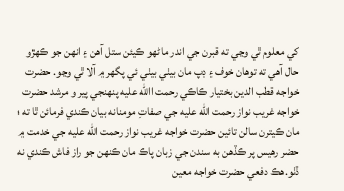کي معلوم ٿي وڃي ته قبرن جي اندر ماڻهو ڪيئن ستل آهن ۽ انهن جو ڪهڙو حال آهي ته توهان خوف ۽ ڊپ مان بيٺي بيٺي ئي پگهر ۾ آلا ٿي وڃو. حضرت خواجه قطب الدين بختيار ڪاڪي رحمت االله عليه پنهنجي پير و مرشد حضرت خواجه غريب نواز رحمت الله عليه جي صفاتِ مومنانه بيان ڪندي فرمائن ٿا ته ؛ مان ڪيترن سالن تائين حضرت خواجه غريب نواز رحمت الله عليه جي خدمت ۾ حضر رهيس پر ڪڏهن به سندن جي زبان پاڪ مان ڪنهن جو راز فاش ڪندي نه ڏٺو.هڪ دفعي حضرت خواجه معين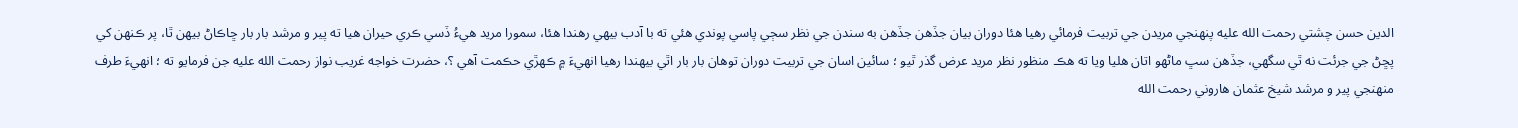الدين حسن چشتي رحمت الله عليه پنهنجي مريدن جي تربيت فرمائي رهيا هئا دوران بيان جڏهن جڏهن به سندن جي نظر سڄي پاسي پوندي هئي ته با آدب بيهي رهندا هئا، سمورا مريد هيءُ ڏسي ڪري حيران هيا ته پير و مرشد بار بار ڇاڪاڻ بيهن ٿا، پر ڪنهن کي پڇڻ جي جرئت نه ٿي سگهي، جڏهن سڀ ماڻهو اتان هليا ويا ته هڪ منظور نظر مريد عرض گذر ٿيو ؛ سائين اسان جي تربيت دوران توهان بار بار اٿي بيهندا رهيا انهيءَ ۾ ڪهڙي حڪمت آهي ؟، حضرت خواجه غريب نواز رحمت الله عليه جن فرمايو ته ؛ انهيءَ طرف منهنجي پير و مرشد شيخ عثمان هاروني رحمت الله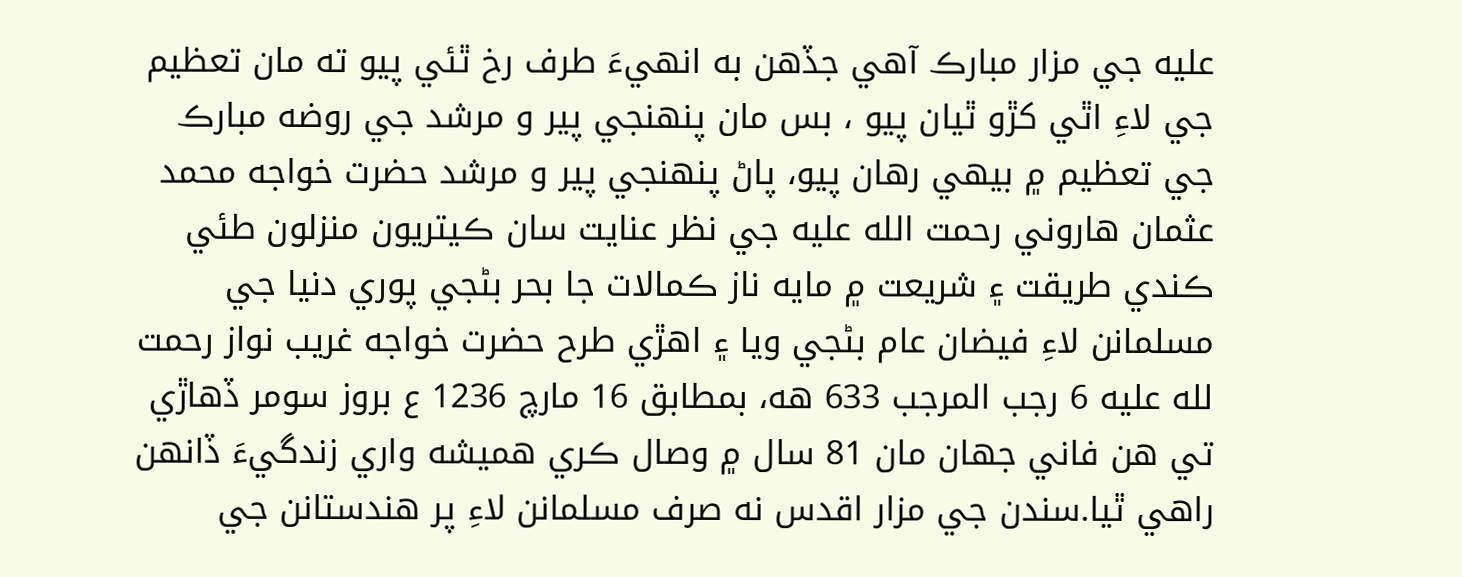عليه جي مزار مبارڪ آهي جڏهن به انهيءَ طرف رخ ٿئي پيو ته مان تعظيم جي لاءِ اٿي کڙو ٿيان پيو ، بس مان پنهنجي پير و مرشد جي روضه مبارڪ جي تعظيم ۾ بيهي رهان پيو، پاڻ پنهنجي پير و مرشد حضرت خواجه محمد عثمان هاروني رحمت الله عليه جي نظر عنايت سان ڪيتريون منزلون طئي ڪندي طريقت ۽ شريعت ۾ مايه ناز ڪمالات جا بحر بڻجي پوري دنيا جي مسلمانن لاءِ فيضان عام بڻجي ويا ۽ اهڙي طرح حضرت خواجه غريب نواز رحمت لله عليه 6 رجب المرجب 633 هه، بمطابق 16 مارچ 1236 ع بروز سومر ڏهاڙي تي هن فاني جهان مان 81 سال ۾ وصال ڪري هميشه واري زندگيءَ ڏانهن راهي ٿيا.سندن جي مزار اقدس نه صرف مسلمانن لاءِ پر هندستانن جي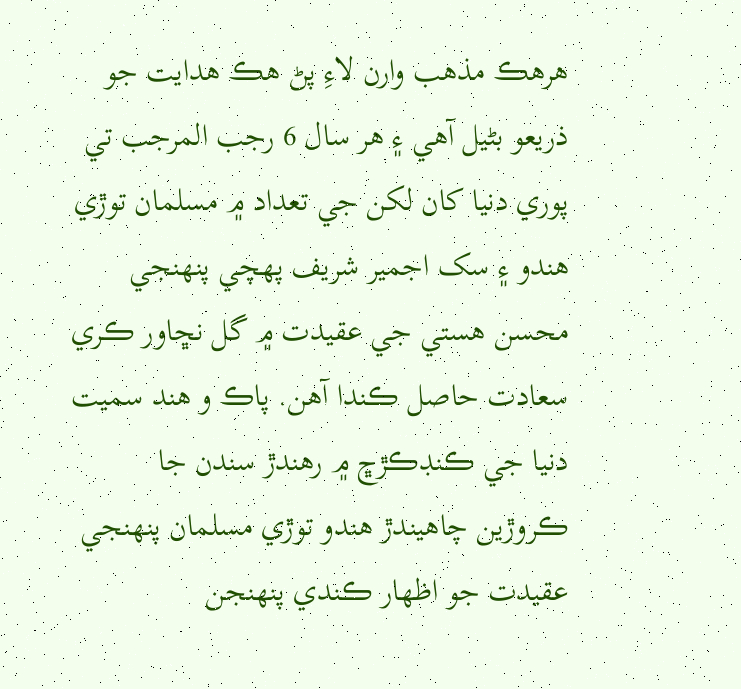هرهڪ مذهب وارن لاءِ پڻ هڪ هدايت جو ذريعو بڻيل آهي ۽ هر سال 6 رجب المرجب تي پوري دنيا کان لکن جي تعداد ۾ مسلمان توڙي هندو ۽ سک اجمير شريف پهچي پنهنجي محسن هستي جي عقيدت ۾ گل نڇاور ڪري سعادت حاصل ڪندا آهن. پاڪ و هند سميت دنيا جي ڪنڊڪڙڇ ۾ رهندڙ سندن جا ڪروڙين چاهيندڙ هندو توڙي مسلمان پنهنجي عقيدت جو اظهار ڪندي پنهنجن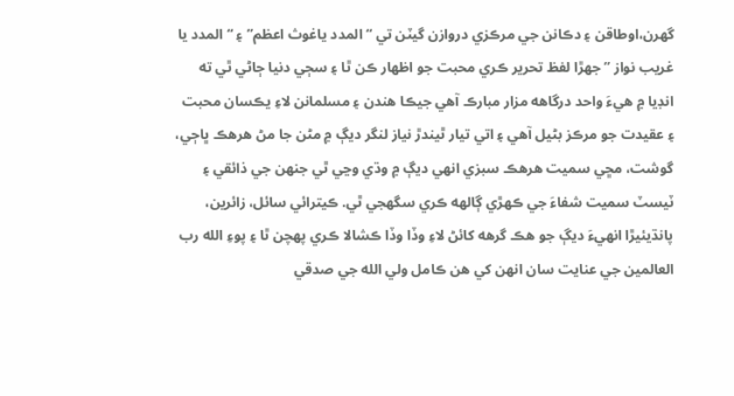گهرن،اوطاقن ۽ دڪانن جي مرڪزي دروازن گيٽن تي “ المدد ياغوث اعظم” ۽ “ المدد يا غريب نواز ” جهڙا لفظ تحرير ڪري محبت جو اظهار ڪن ٿا ۽ سڄي دنيا ڄاڻي ٿي ته انڊيا ۾ هيءَ واحد درگاهه مزار مبارڪ آهي جيڪا هندن ۽ مسلمانن لاءِ يڪسان محبت ۽ عقيدت جو مرڪز بڻيل آهي ۽ اتي تيار ٿيندڙ نياز لنگر ديڳ ۾ مڻن جا مڻ هرهڪ ڀاڄي، گوشت، مڇي سميت هرهڪ سبزي انهي ديڳ ۾ وڌي وڃي ٿي جنهن جي ذائقي ۽ ٽيسٽ سميت شفاءَ جي ڪهڙي ڳالهه ڪري سگهجي ٿي. ڪيترائي سائل، زائرين، پانڌيئيڙا انهيءَ ديڳ جو هڪ گرهه کائڻ لاءِ وڏا وڏا ڪشالا ڪري پهچن ٿا ۽ پوءِ الله رب العالمين جي عنايت سان انهن کي هن ڪامل ولي الله جي صدقي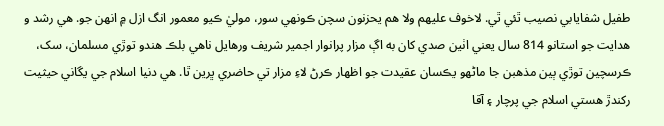طفيل شفايابي نصيب ٿئي ٿي. لاخوف عليهم ولا هم يحزنون سچن ڪونهي سور، موليٰ ڪيو معمور انگ ازل ۾ انهن جو. هي رشد و هدايت جو استانو 814 سال يعني اٺين صدي کان به اڳ مزار پرانوار اجمير شريف ورهايل ناهي بلڪ هندو توڙي مسلمان، سک، ڪرسچين توڙي ٻين مذهبن جا ماڻهو يڪسان عقيدت جو اظهار ڪرڻ لاءِ مزار تي حاضري ڀرين ٿا. هي دنيا اسلام جي يگاني حيثيت رکندڙ هستي اسلام جي پرچار ۽ آقا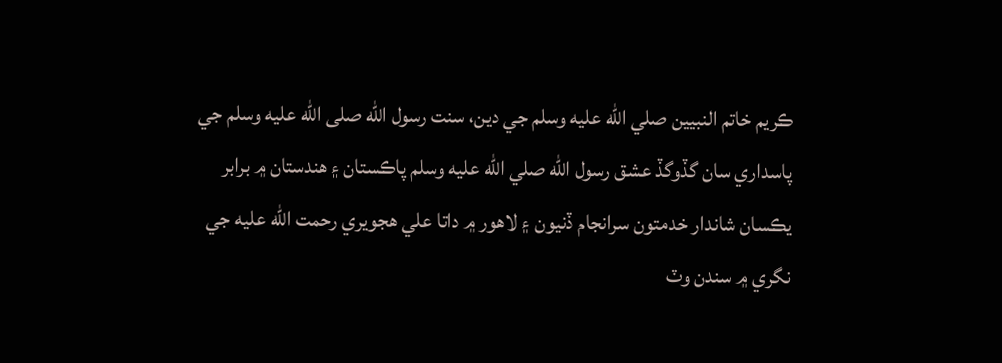ڪريم خاتم النبيين صلي الله عليه وسلم جي دين، سنت رسول الله صلى الله عليه وسلم جي پاسداري سان گڏوگڏ عشق رسول الله صلي الله عليه وسلم پاڪستان ۽ هندستان ۾ برابر يڪسان شاندار خدمتون سرانجام ڏنيون ۽ لاهور ۾ داتا علي هجويري رحمت الله عليه جي نگري ۾ سندن وٽ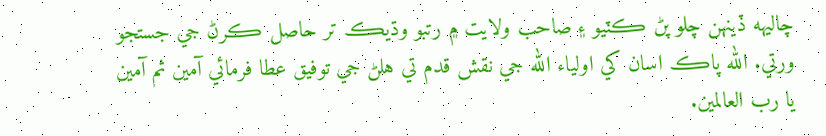چاليهه ڏينهن چلو پڻ ڪٽيو ۽ صاحب ولايت ۾ رتبو وڌيڪ تر حاصل ڪرڻ جي جستجو ورتي. الله پاڪ اسان کي اولياء الله جي نقش قدم تي هلڻ جي توفيق عطا فرمائي آمين ثم آمين يا رب العالمين.